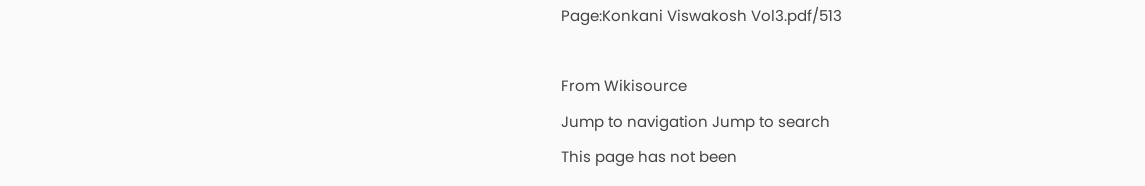Page:Konkani Viswakosh Vol3.pdf/513

From Wikisource
Jump to navigation Jump to search
This page has not been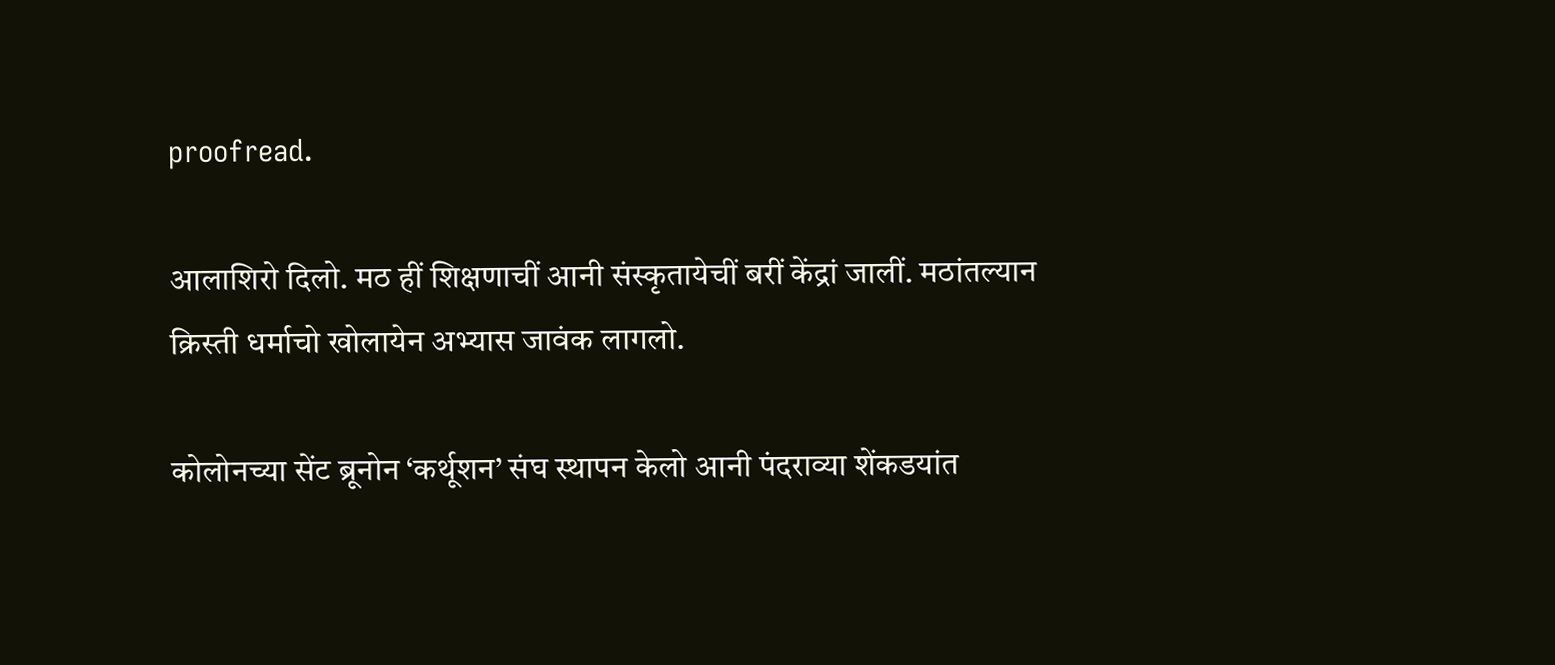proofread.

आलाशिरो दिलो. मठ हीं शिक्षणाचीं आनी संस्कृतायेचीं बरीं केंद्रां जालीं. मठांतल्यान क्रिस्ती धर्माचो खोलायेन अभ्यास जावंक लागलो.

कोलोनच्या सेंट ब्रूनोन ‘कर्थूशन’ संघ स्थापन केलो आनी पंदराव्या शेंकडयांत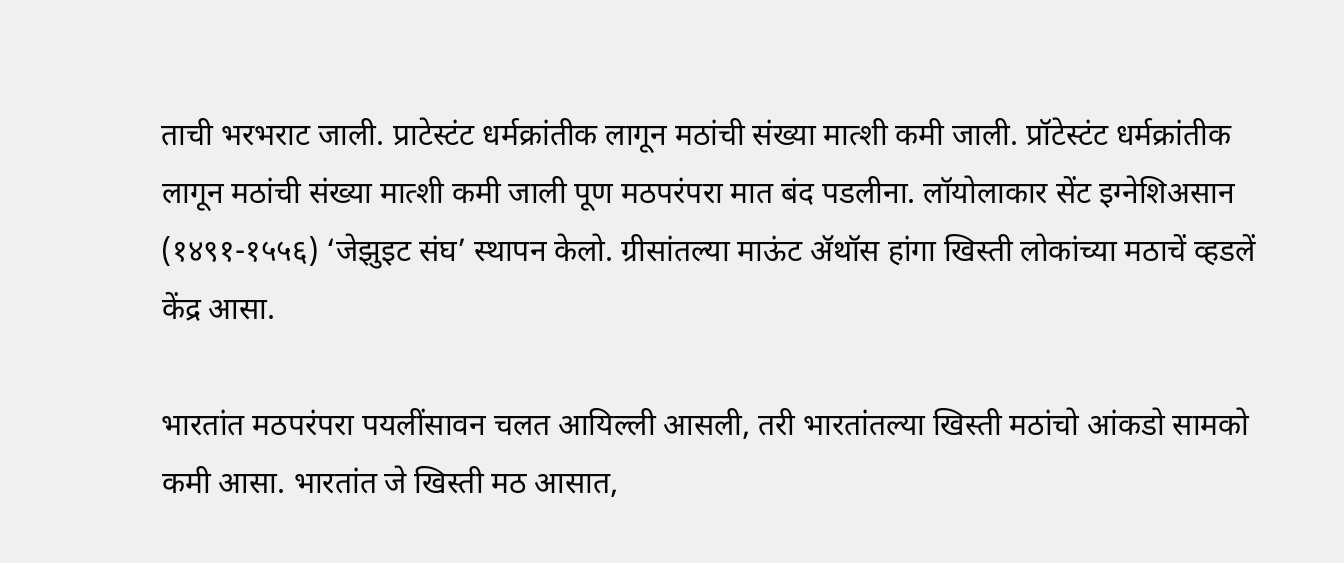ताची भरभराट जाली. प्राटेस्टंट धर्मक्रांतीक लागून मठांची संख्या मात्शी कमी जाली. प्रॉटेस्टंट धर्मक्रांतीक लागून मठांची संख्या मात्शी कमी जाली पूण मठपरंपरा मात बंद पडलीना. लॉयोलाकार सेंट इग्नेशिअसान (१४९१-१५५६‌‌) ‘जेझुइट संघ’ स्थापन केलो. ग्रीसांतल्या माऊंट ॲथॉस हांगा खिस्ती लोकांच्या मठाचें व्हडलें केंद्र आसा.

भारतांत मठपरंपरा पयलींसावन चलत आयिल्ली आसली, तरी भारतांतल्या खिस्ती मठांचो आंकडो सामको कमी आसा. भारतांत जे खिस्ती मठ आसात,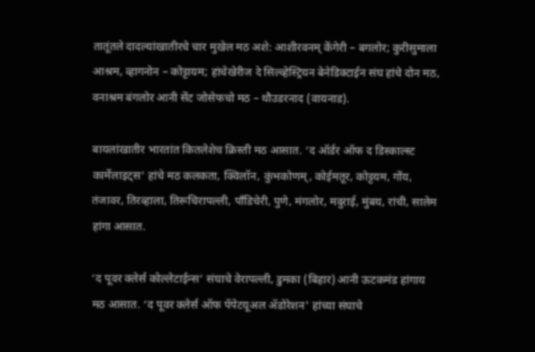तातूंतले दादल्यांखातीरचे चार मुखेल मठ अशे: आशीरवनम् केंगेरी – बगलोर; कुरीसुमाला आश्रम, व्हागनोन – कोट्टायम; हांचेखेरीज दे सिल्व्हेस्ट्रियन बेनेडिक्टाईन संघ हांचे दोन मठ, वनाश्रम बंगलोर आनी सेंट जोसेफचो मठ – थौउडरनाद (वायनाड).

बायलांखातीर भारतांत कितलेशेच क्रिस्ती मठ आसात. ‘द ऑर्डर ऑफ द डिस्काल्स्ट कार्मेलाइट्स’ हांचे मठ कलकता, क्विलॉन, कुंभकोणम्, कोईमतूर, कोट्टयम, गोंय, तंजावर, तिरव्हाला, तिरूचिरापल्ली, पाँडिचेरी, पुणे, मंगलोर, मदुराई, मुंबय, रांची, सालेम हांगा आसात.

‘द पूवर क्लेर्स कोल्लेटाईन्स’ संघाचे वेरापल्ली, डुमका (बिहार) आनी ऊटकमंड हांगाय मठ आसात. ‘द पूवर क्लेर्स ऑफ पॅपेटयूअल ॲडोरेशन' हांच्या संघाचे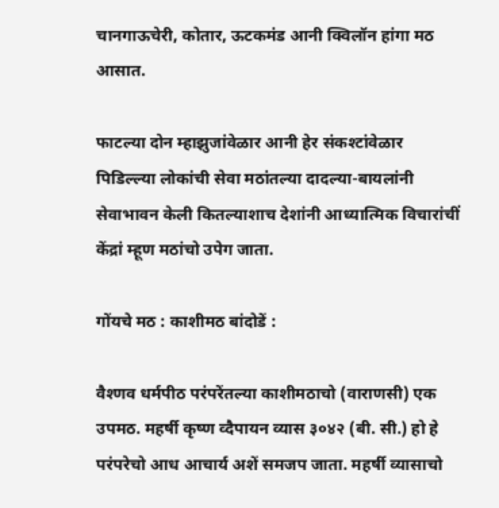चानगाऊचेरी, कोतार, ऊटकमंड आनी क्विलॉन हांगा मठ आसात.

फाटल्या दोन म्हाझुजांवेळार आनी हेर संकश्टांवेळार पिडिल्ल्या लोकांची सेवा मठांतल्या दादल्या-बायलांनी सेवाभावन केली कितल्याशाच देशांनी आध्यात्मिक विचारांचीं केंद्रां म्हूण मठांचो उपेग जाता.

गोंयचे मठ : काशीमठ बांदोडें :

वैश्णव धर्मपीठ परंपरेंतल्या काशीमठाचो (वाराणसी) एक उपमठ. महर्षी कृष्ण व्दैपायन व्यास ३०४२ (बी. सी.) हो हे परंपरेचो आध आचार्य अशें समजप जाता. महर्षी व्यासाचो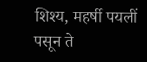शिश्य, महर्षी पयलीं पसून ते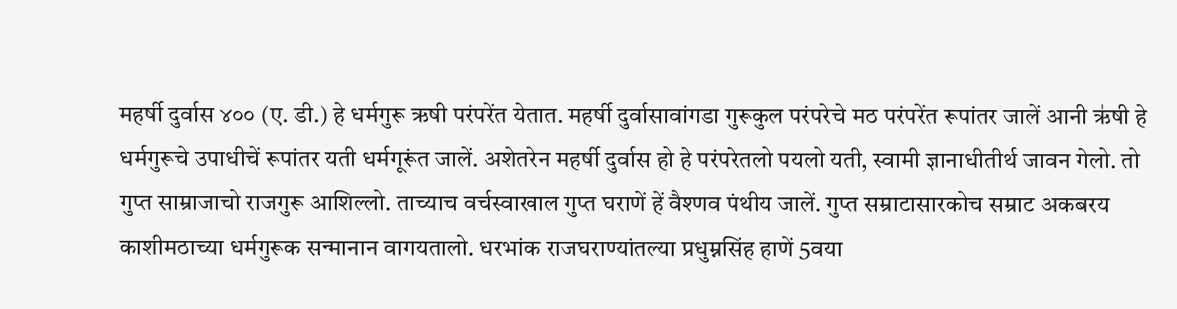महर्षी दुर्वास ४०० (ए. डी.) हे धर्मगुरू ऋषी परंपरेंत येतात. महर्षी दुर्वासावांगडा गुरूकुल परंपरेचे मठ परंपरेंत रूपांतर जालें आनी ऋ॑षी हे धर्मगुरूचे उपाधीचें रूपांतर यती धर्मगूरूंत जालें. अशेतरेन महर्षी दुर्वास हो हे परंपरेतलो पयलो यती, स्वामी ज्ञानाधीतीर्थ जावन गेलो. तो गुप्त साम्राजाचो राजगुरू आशिल्लो. ताच्याच वर्चस्वाखाल गुप्त घराणें हें वैश्णव पंथीय जालें. गुप्त सम्राटासारकोच सम्राट अकबरय काशीमठाच्या धर्मगुरूक सन्मानान वागयतालो. धरभांक राजघराण्यांतल्या प्रधुम्नसिंह हाणें 5वया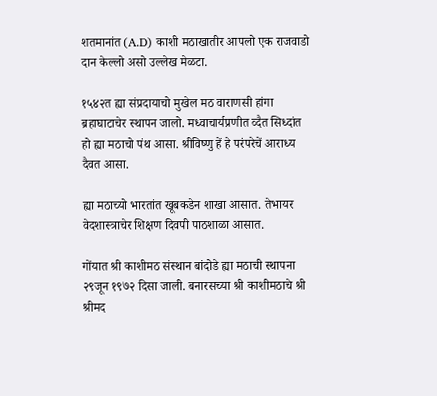शतमानांत (A.D) काशी मठाखातीर आपलो एक राजवाडो दान केल्लो असो उल्लेख मेळटा.

१५४२त ह्या संप्रदायाचो मुखेल मठ वाराणसी हांगा ब्रहाघाटाचेर स्थापन जालो. मध्वाचार्यप्रणीत व्दैत सिध्दांत हो ह्या मठाचो पंथ आसा. श्रीविष्णु हें हे परंपरेचें आराध्य दैवत आसा.

ह्या मठाच्यो भारतांत खूबकडेन शाखा आसात. तेभायर वेदशास्त्राचेर शिक्षण दिवपी पाठशाळा आसात.

गोंयात श्री काशीमठ संस्थान बांदोडे ह्या मठाची स्थापना २९जून १९७२ दिसा जाली. बनारसच्या श्री काशीमठाचे श्री श्रीमद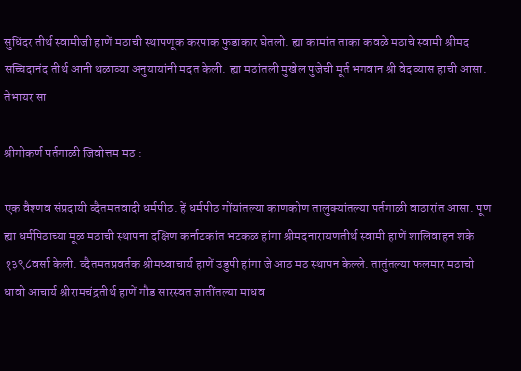सुधिंदर तीर्थ स्वामीजी हाणें मठाची स्थापणूक करपाक फुडाकार घेतलो. ह्या कामांत ताका कवळे मठाचे स्वामी श्रीमद सच्चिदानंद तीर्थ आनी थळाव्या अनुयायांनी मदत केली. ह्या मठांतली मुखेल पुजेची मूर्त भगवान श्री वेदव्यास हाची आसा. तेभायर सा

श्रीगोकर्ण पर्तगाळी जिवोत्तम मठ :

एक वैश्णव संप्रदायी व्दैतमतवादी धर्मपीठ. हें धर्मपीठ गोंयांतल्या काणकोण तालुक्यांतल्या पर्तगाळी वाठारांत आसा. पूण ह्या धर्मपिठाच्या मूळ मठाची स्थापना दक्षिण कर्नाटकांत भटकळ हांगा श्रीमदनारायणतीर्थ स्वामी हाणें शालिवाहन शके १३९८वर्सा केली. व्दैतमतप्रवर्तक श्रीमध्वाचार्य हाणें उडुपी हांगा जे आठ मठ स्थापन केल्ले. तातुंतल्या फलमार मठाचो धावो आचार्य श्रीरामचंद्रतीर्थ हाणें गौड सारस्वत ज्ञातींतल्या माधव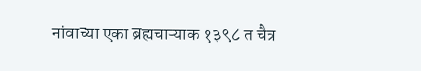नांवाच्या एका ब्रह्यचाऱ्याक १३९८ त चैत्र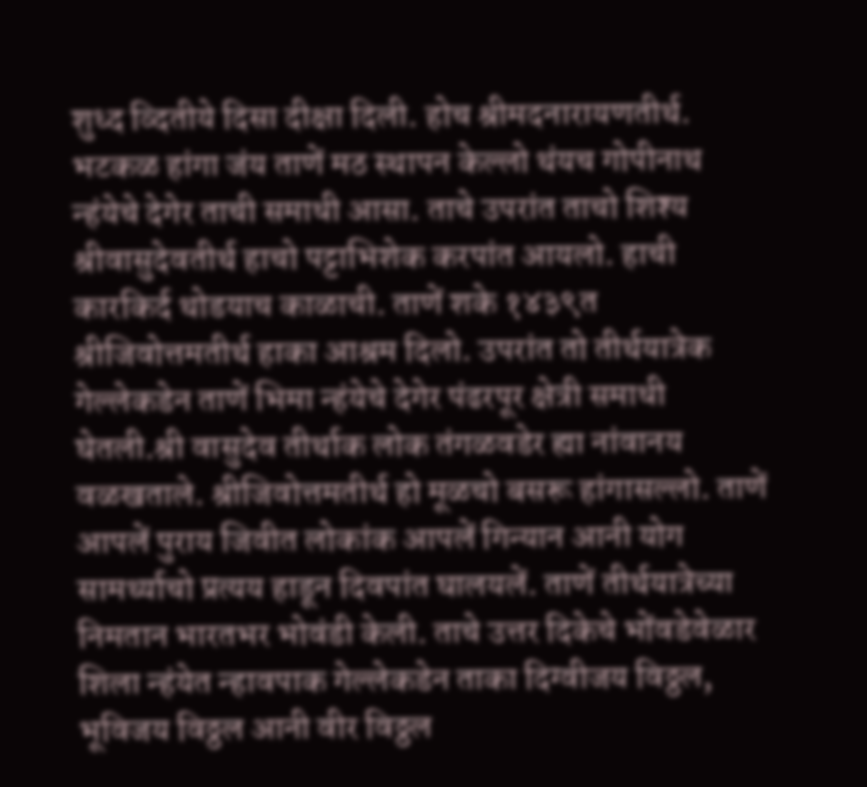शुध्द व्दितीये दिसा दीक्षा दिली. होच श्रीमदनारायणतीर्थ. भटकळ हांगा जंय ताणें मठ स्थापन केल्लो थंयच गोपीनाथ न्हंयेचे देगेर ताची समाधी आसा. ताचे उपरांत ताचो शिश्य श्रीवासुदेवतीर्थ हाचो पट्टाभिशेक करपांत आयलो. हाची कारकिर्द थोडयाच काळाची. ताणें शके १४३९त श्रीजिवोत्तमतीर्थ हाका आश्रम दिलो. उपरांत तो तीर्थयात्रेक गेल्लेकडेन ताणें भिमा न्हंयेचे देगेर पंढरपूर क्षेत्री समाधी घेतली.श्री वासुदेव तीर्थाक लोक तंगळवडेर ह्या नांवानय वळखताले. श्रीजिवोत्तमतीर्थ हो मूळचो बसरू हांगासल्लो. ताणें आपलें पुराय जिवीत लोकांक आपलें गिन्यान आनी योग सामर्थ्याचो प्रत्यय हाडून दिवपांत घालयलें. ताणें तीर्थयात्रेच्या निमतान भारतभर भोवंडी केली. ताचे उत्तर दिकेचे भोंवडेवेळार शिला न्हंयेत न्हावपाक गेल्लेकडेन ताका दिग्वीजय विठ्ठल, भूविजय विठ्ठल आनी वीर विठ्ठल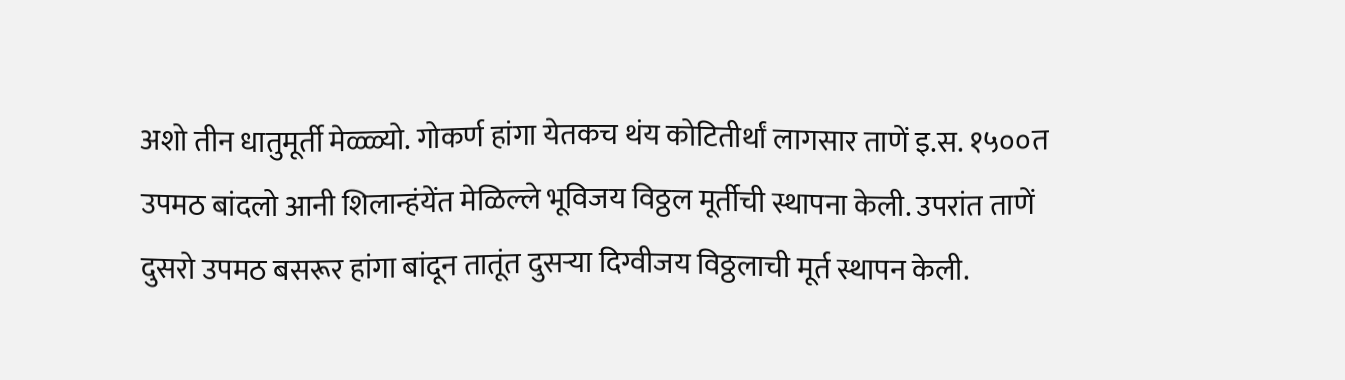अशो तीन धातुमूर्ती मेळ्ळ्यो. गोकर्ण हांगा येतकच थंय कोटितीर्थां लागसार ताणें इ.स. १५००त उपमठ बांदलो आनी शिलान्हंयेंत मेळिल्ले भूविजय विठ्ठल मूर्तीची स्थापना केली. उपरांत ताणें दुसरो उपमठ बसरूर हांगा बांदून तातूंत दुसऱ्या दिग्वीजय विठ्ठलाची मूर्त स्थापन केली.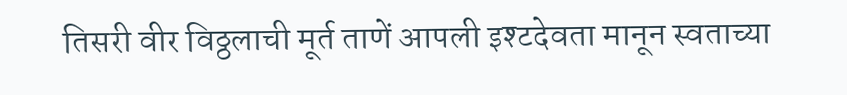तिसरी वीर विठ्ठलाची मूर्त ताणें आपली इश्टदेवता मानून स्वताच्या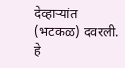देव्हाऱ्यांत (भटकळ) दवरली. हे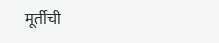मूर्तीची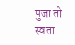पुजा तो स्वता